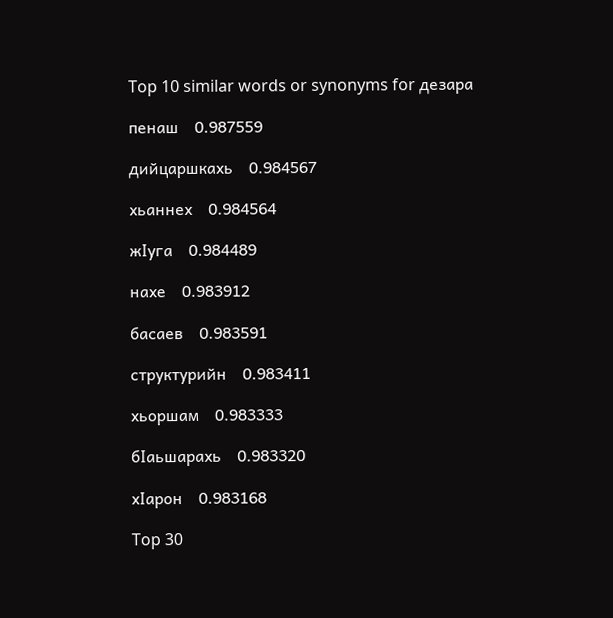Top 10 similar words or synonyms for дезара

пенаш    0.987559

дийцаршкахь    0.984567

хьаннех    0.984564

жӏуга    0.984489

нахе    0.983912

басаев    0.983591

структурийн    0.983411

хьоршам    0.983333

бӏаьшарахь    0.983320

хӏарон    0.983168

Top 30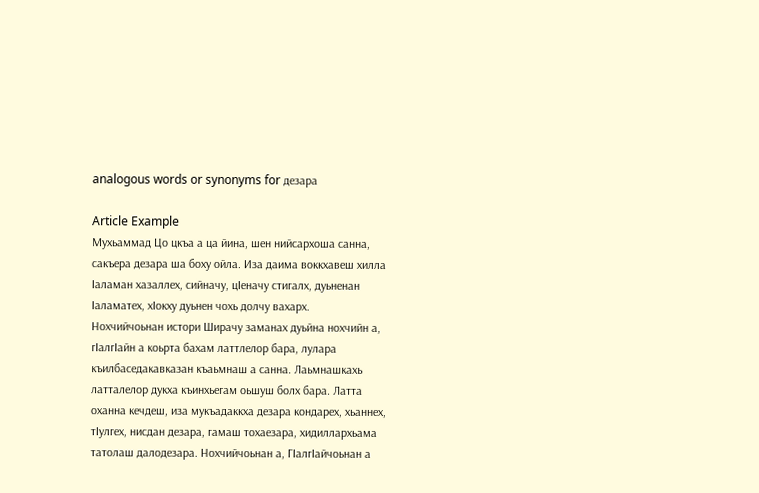analogous words or synonyms for дезара

Article Example
Мухьаммад Цо цкъа а ца йина, шен нийсархоша санна, сакъера дезара ша боху ойла. Иза даима воккхавеш хилла Ӏаламан хазаллех, сийначу, цӀеначу стигалх, дуьненан Ӏаламатех, хӀокху дуьнен чохь долчу вахарх.
Нохчийчоьнан истори Ширачу заманах дуьйна нохчийн а, гӀалгӀайн а коьрта бахам латтлелор бара, лулара къилбаседакавказан къаьмнаш а санна. Лаьмнашкахь латталелор дукха къинхьегам оьшуш болх бара. Латта оханна кечдеш, иза мукъадаккха дезара кондарех, хьаннех, тӀулгех, нисдан дезара, гамаш тохаезара, хидиллархьама татолаш далодезара. Нохчийчоьнан а, ГӀалгӀайчоьнан а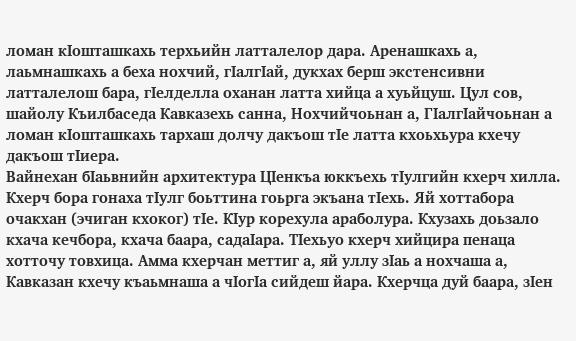ломан кӀошташкахь терхьийн латталелор дара. Аренашкахь а, лаьмнашкахь а беха нохчий, гӀалгӀай, дукхах берш экстенсивни латталелош бара, гӀелделла оханан латта хийца а хуьйцуш. Цул сов, шайолу Къилбаседа Кавказехь санна, Нохчийчоьнан а, ГӀалгӀайчоьнан а ломан кӀошташкахь тархаш долчу дакъош тӀе латта кхоьхьура кхечу дакъош тӀиера.
Вайнехан бӀаьвнийн архитектура ЦӀенкъа юккъехь тӀулгийн кхерч хилла. Кхерч бора гонаха тӀулг боьттина гоьрга экъана тӀехь. Яй хоттабора очакхан (эчиган кхоког) тӀе. КӀур корехула араболура. Кхузахь доьзало кхача кечбора, кхача баара, садаӀара. ТӀехьуо кхерч хийцира пенаца хотточу товхица. Амма кхерчан меттиг а, яй уллу зӀаь а нохчаша а, Кавказан кхечу къаьмнаша а чӀогӀа сийдеш йара. Кхерчца дуй баара, зӀен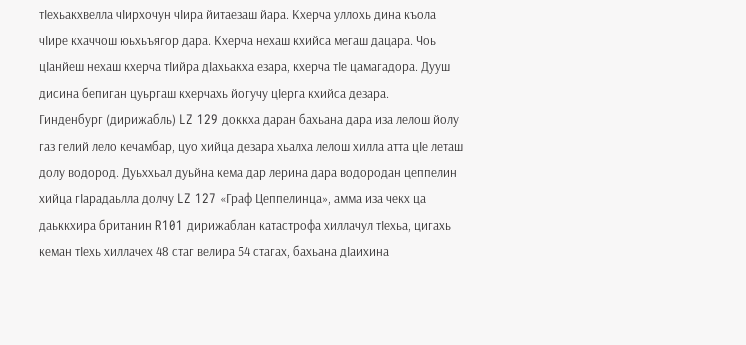тӀехьакхвелла чӀирхочун чӀира йитаезаш йара. Кхерча уллохь дина къола чӀире кхаччош юьхьъягор дара. Кхерча нехаш кхийса мегаш дацара. Чоь цӀанйеш нехаш кхерча тӀийра дӀахьакха езара, кхерча тӀе цамагадора. Дууш дисина бепиган цуьргаш кхерчахь йогучу цӀерга кхийса дезара.
Гинденбург (дирижабль) LZ 129 доккха даран бахьана дара иза лелош йолу газ гелий лело кечамбар, цуо хийца дезара хьалха лелош хилла атта цӀе леташ долу водород. Дуьххьал дуьйна кема дар лерина дара водородан цеппелин хийца гӀарадаьлла долчу LZ 127 «Граф Цеппелинца», амма иза чекх ца даьккхира британин R101 дирижаблан катастрофа хиллачул тӀехьа, цигахь кеман тӀехь хиллачех 48 стаг велира 54 стагах, бахьана дӀаихина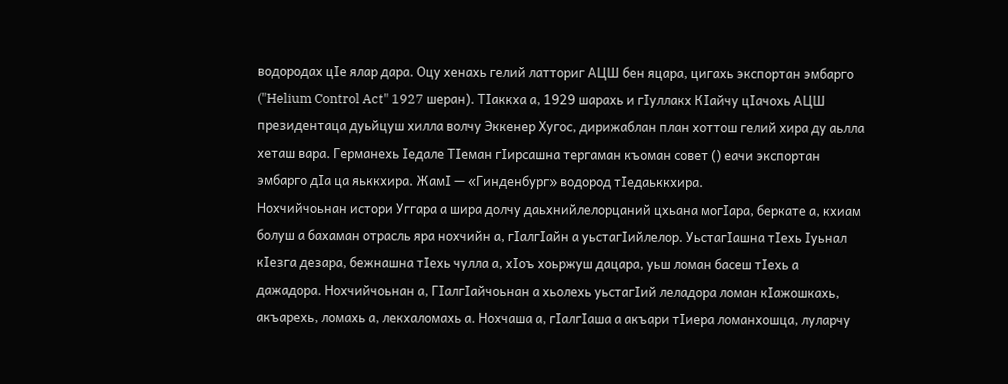водородах цӀе ялар дара. Оцу хенахь гелий латториг АЦШ бен яцара, цигахь экспортан эмбарго ("Helium Control Act" 1927 шеран). ТӀаккха а, 1929 шарахь и гӀуллакх КӀайчу цӀачохь АЦШ президентаца дуьйцуш хилла волчу Эккенер Хугос, дирижаблан план хоттош гелий хира ду аьлла хеташ вара. Германехь Ӏедале ТӀеман гӀирсашна тергаман къоман совет () еачи экспортан эмбарго дӀа ца яьккхира. ЖамӀ — «Гинденбург» водород тӀедаьккхира.
Нохчийчоьнан истори Уггара а шира долчу даьхнийлелорцаний цхьана могӀара, беркате а, кхиам болуш а бахаман отрасль яра нохчийн а, гӀалгӀайн а уьстагӀийлелор. УьстагӀашна тӀехь Ӏуьнал кӀезга дезара, бежнашна тӀехь чулла а, хӀоъ хоьржуш дацара, уьш ломан басеш тӀехь а дажадора. Нохчийчоьнан а, ГӀалгӀайчоьнан а хьолехь уьстагӀий леладора ломан кӀажошкахь, акъарехь, ломахь а, лекхаломахь а. Нохчаша а, гӀалгӀаша а акъари тӀиера ломанхошца, луларчу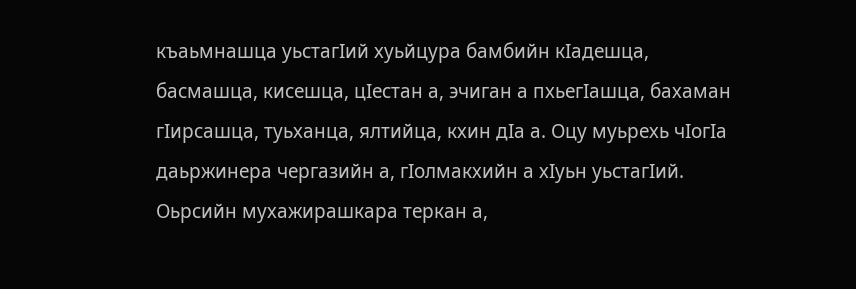къаьмнашца уьстагӀий хуьйцура бамбийн кӀадешца, басмашца, кисешца, цӀестан а, эчиган а пхьегӀашца, бахаман гӀирсашца, туьханца, ялтийца, кхин дӀа а. Оцу муьрехь чӀогӀа даьржинера чергазийн а, гӀолмакхийн а хӀуьн уьстагӀий. Оьрсийн мухажирашкара теркан а,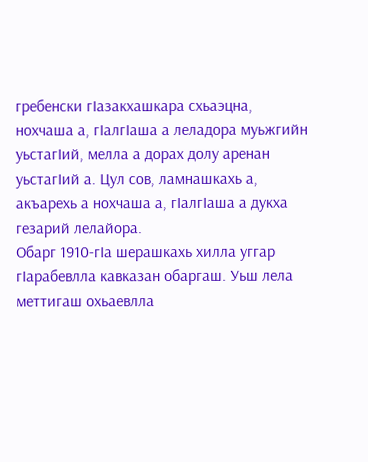гребенски гӀазакхашкара схьаэцна, нохчаша а, гӀалгӀаша а леладора муьжгийн уьстагӀий, мелла а дорах долу аренан уьстагӀий а. Цул сов, ламнашкахь а, акъарехь а нохчаша а, гӀалгӀаша а дукха гезарий лелайора.
Обарг 1910-гӀа шерашкахь хилла уггар гӀарабевлла кавказан обаргаш. Уьш лела меттигаш охьаевлла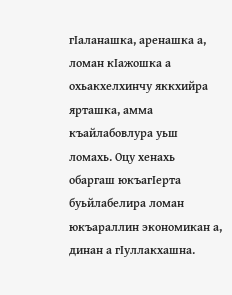гӀаланашка, аренашка а, ломан кӀажошка а охьакхелхинчу яккхийра ярташка, амма къайлабовлура уьш ломахь. Оцу хенахь обаргаш юкъагӀерта буьйлабелира ломан юкъараллин экономикан а, динан а гӀуллакхашна.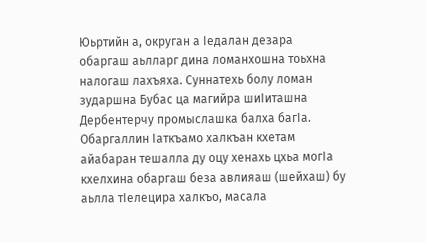Юьртийн а, округан а Ӏедалан дезара обаргаш аьлларг дина ломанхошна тоьхна налогаш лахъяха. Суннатехь болу ломан зударшна Бубас ца магийра шиӀиташна Дербентерчу промыслашка балха багӀа. Обаргаллин Ӏаткъамо халкъан кхетам айабаран тешалла ду оцу хенахь цхьа могӀа кхелхина обаргаш беза авлияаш (шейхаш) бу аьлла тӀелецира халкъо, масала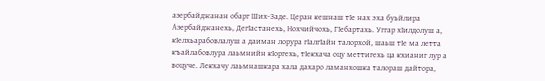азербайджанан обарг Ших-Заде. Церан кешнаш тӀе нах эха буьйлира Азербайджанехь, ДегӀастанехь, Нохчийчохь, ГӀебартахь. Уггар хӀилдолуш а, кӀелхьарабовлалуш а даиман лорура гӀалгӀайн талорхой, шаьш тӀе ма летта къайлабовлура лаьмнийн кӀоргехь, тӀекхача оцу меттигехь ца кхианиг лур а воцуче. Лекхачу лаьмнашкара хала дахаро ламанхошка талораш дайтора,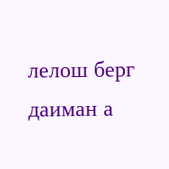лелош берг даиман а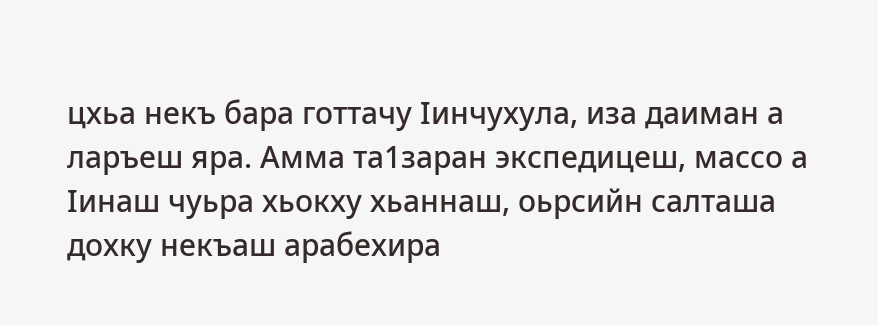цхьа некъ бара готтачу Ӏинчухула, иза даиман а ларъеш яра. Амма та1заран экспедицеш, массо а Ӏинаш чуьра хьокху хьаннаш, оьрсийн салташа дохку некъаш арабехира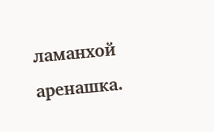ламанхой аренашка.